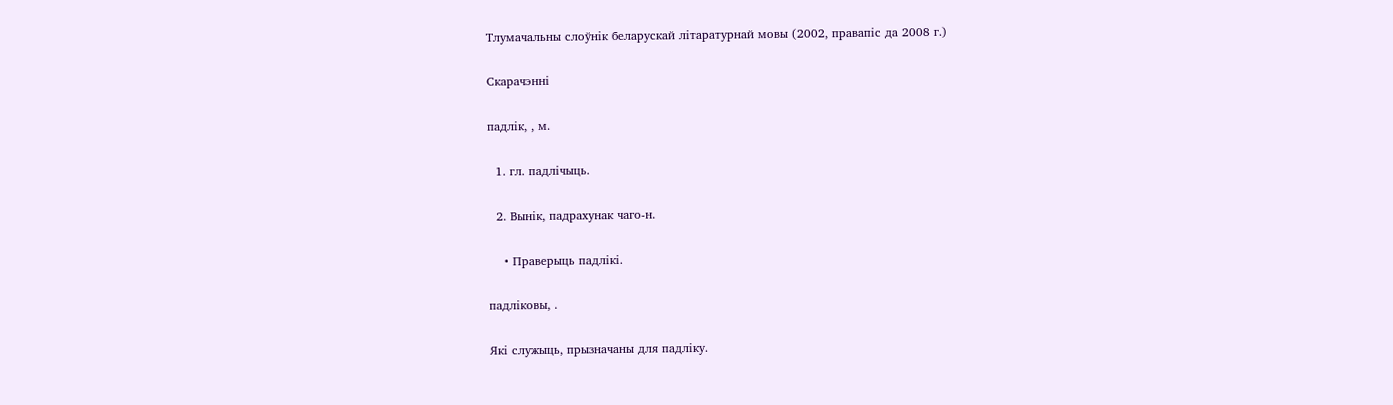Тлумачальны слоўнік беларускай літаратурнай мовы (2002, правапіс да 2008 г.)

Скарачэнні

падлік, , м.

  1. гл. падлічыць.

  2. Вынік, падрахунак чаго-н.

    • Праверыць падлікі.

падліковы, .

Які служыць, прызначаны для падліку.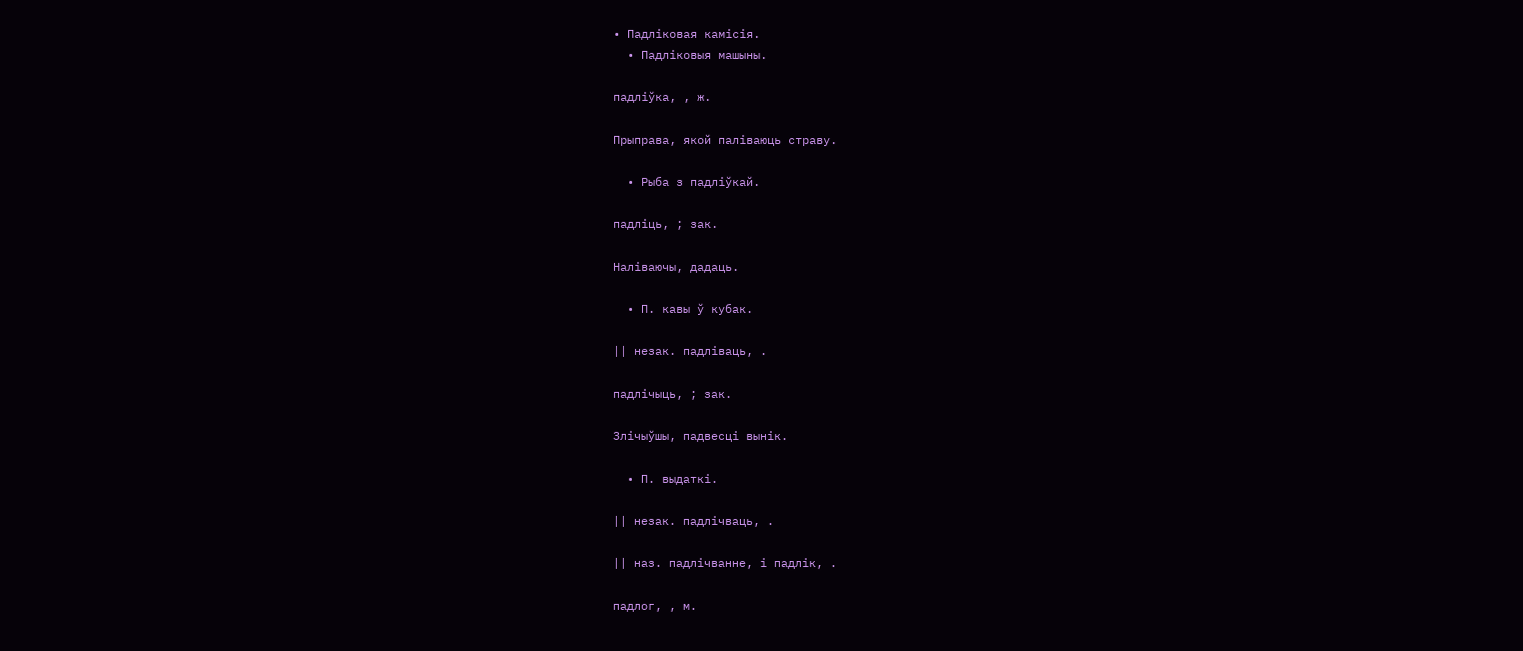• Падліковая камісія.
  • Падліковыя машыны.

падліўка, , ж.

Прыправа, якой паліваюць страву.

  • Рыба з падліўкай.

падліць, ; зак.

Наліваючы, дадаць.

  • П. кавы ў кубак.

|| незак. падліваць, .

падлічыць, ; зак.

Злічыўшы, падвесці вынік.

  • П. выдаткі.

|| незак. падлічваць, .

|| наз. падлічванне, і падлік, .

падлог, , м.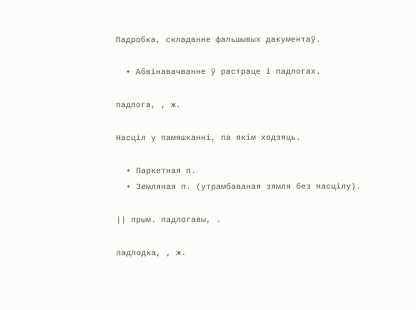Падробка, складанне фальшывых дакументаў.

  • Абвінавачванне ў растраце і падлогах.

падлога, , ж.

Насціл у памяшканні, па якім ходзяць.

  • Паркетная п.
  • Земляная п. (утрамбаваная зямля без насцілу).

|| прым. падлогавы, .

падлодка, , ж.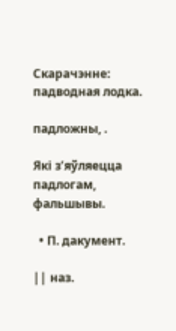Скарачэнне: падводная лодка.

падложны, .

Які з’яўляецца падлогам, фальшывы.

  • П. дакумент.

|| наз.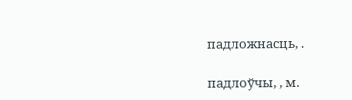падложнасць, .

падлоўчы, , м.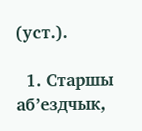(уст.).

  1. Старшы аб’ездчык,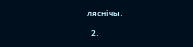ляснічы.

  2.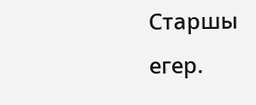Старшы егер.